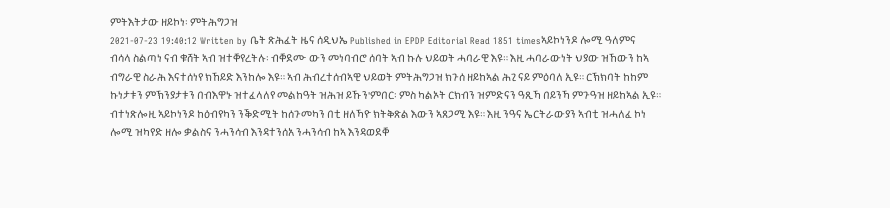ምትእትታው ዘይኮነ፡ ምትሕግጋዝ
2021-07-23 19:40:12 Written by ቤት ጽሕፈት ዜና ሰዲህኤ Published in EPDP Editorial Read 1851 timesኣይኮነንዶ ሎሚ ዓለምና ብሳላ ስልጣነ ናብ ቁሸት ኣብ ዝተቐየረትሉ፡ ብቐደሙ ውን መነባብሮ ሰባት ኣብ ኩሉ ህይወት ሓባራዊ እዩ። እዚ ሓባራውነት ህያው ዝኸውን ከኣ ብግራዊ ስራሕ እናተሰነየ ክኸይድ እንከሎ እዩ። ኣብ ሕብረተሰብኣዊ ህይወት ምትሕግጋዝ ክጉሰ ዘይከኣል ሕጊ ናይ ምዕባለ ኢዩ። ርኽክባት ከከም ኩነታቱን ምኽንያታቱን በብእዋኑ ዝተፈላለየ መልከዓት ዝሕዝ ይኹን'ምበር፡ ምስ ካልኦት ርክብን ዝምድናን ዓጺኻ በይንኻ ምጉዓዝ ዘይከኣል ኢዩ። ብተነጽሎዚ ኣይኮነንዶ ከዕብየካን ንቕድሚት ከሰጉመካን በቲ ዘለኻዮ ክትቅጽል እውን ኣጸጋሚ እዩ። እዚ ንዓና ኤርትራውያን ኣብቲ ዝሓለፈ ኮነ ሎሚ ዝካየድ ዘሎ ቃልስና ንሓንሳብ እንዳተንሰአ ንሓንሳብ ከኣ እንዳወደቐ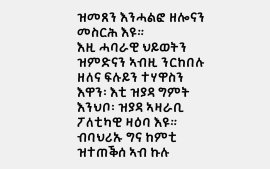ዝመጸን እንሓልፎ ዘሎናን መስርሕ እዩ።
እዚ ሓባራዊ ህይወትን ዝምድናን ኣብዚ ንርከበሉ ዘለና ፍሉይን ተሃዋስን እዋን፡ እቲ ዝያዳ ግምት እንህቦ፡ ዝያዳ ኣዛራቢ ፖለቲካዊ ዛዕባ እዩ። ብባህሪኡ ግና ከምቲ ዝተጠቕሰ ኣብ ኩሉ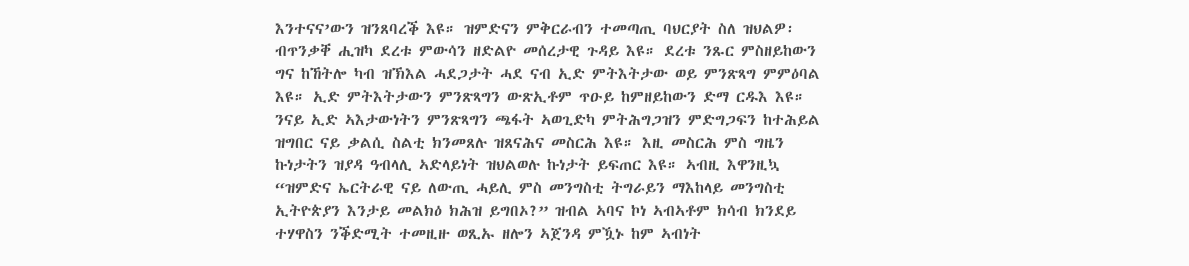እንተናና’ውን ዝንጸባረቕ እዩ። ዝምድናን ምቅርራብን ተመጣጢ ባህርያት ስለ ዝህልዎ፡ ብጥንቃቐ ሒዝካ ደረቱ ምውሳን ዘድልዮ መሰረታዊ ጉዳይ እዩ። ደረቱ ንጹር ምስዘይከውን ግና ከኸትሎ ካብ ዝኽእል ሓደጋታት ሓደ ናብ ኢድ ምትእትታው ወይ ምንጽጻግ ምምዕባል እዩ። ኢድ ምትእትታውን ምንጽጻግን ውጽኢቶም ጥዑይ ከምዘይከውን ድማ ርዱእ እዩ።
ንናይ ኢድ ኣእታውነትን ምንጽጻግን ጫፋት ኣወጊድካ ምትሕግጋዝን ምድግጋፍን ከተሕይል ዝግበር ናይ ቃልሲ ስልቲ ክንመጸሉ ዝጸናሕና መስርሕ እዩ። እዚ መስርሕ ምስ ግዜን ኩነታትን ዝያዳ ዓብላሊ ኣድላይነት ዝህልወሉ ኩነታት ይፍጠር እዩ። ኣብዚ እዋንዚኳ “ዝምድና ኤርትራዊ ናይ ለውጢ ሓይሊ ምስ መንግስቲ ትግራይን ማእከላይ መንግስቲ ኢትዮጵያን እንታይ መልክዕ ክሕዝ ይግበኦ?” ዝብል ኣባና ኮነ ኣብኣቶም ክሳብ ክንደይ ተሃዋስን ንቕድሚት ተመዚዙ ወጺኡ ዘሎን ኣጀንዳ ምዃኑ ከም ኣብነት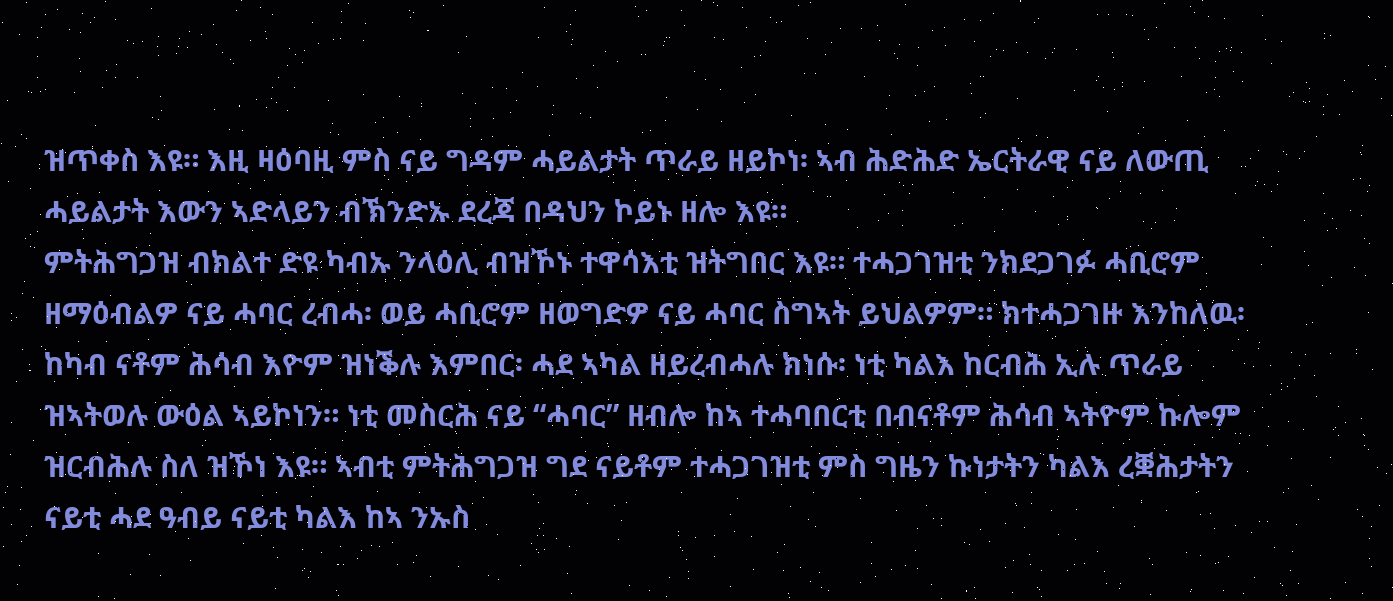ዝጥቀስ እዩ። እዚ ዛዕባዚ ምስ ናይ ግዳም ሓይልታት ጥራይ ዘይኮነ፡ ኣብ ሕድሕድ ኤርትራዊ ናይ ለውጢ ሓይልታት እውን ኣድላይን ብኽንድኡ ደረጃ በዳህን ኮይኑ ዘሎ እዩ።
ምትሕግጋዝ ብክልተ ድዩ ካብኡ ንላዕሊ ብዝኾኑ ተዋሳእቲ ዝትግበር እዩ። ተሓጋገዝቲ ንክደጋገፉ ሓቢሮም ዘማዕብልዎ ናይ ሓባር ረብሓ፡ ወይ ሓቢሮም ዘወግድዎ ናይ ሓባር ስግኣት ይህልዎም። ክተሓጋገዙ እንከለዉ፡ ከካብ ናቶም ሕሳብ እዮም ዝነቕሉ እምበር፡ ሓደ ኣካል ዘይረብሓሉ ክነሱ፡ ነቲ ካልእ ከርብሕ ኢሉ ጥራይ ዝኣትወሉ ውዕል ኣይኮነን። ነቲ መስርሕ ናይ “ሓባር” ዘብሎ ከኣ ተሓባበርቲ በብናቶም ሕሳብ ኣትዮም ኩሎም ዝርብሕሉ ስለ ዝኾነ እዩ። ኣብቲ ምትሕግጋዝ ግደ ናይቶም ተሓጋገዝቲ ምስ ግዜን ኩነታትን ካልእ ረቛሕታትን ናይቲ ሓደ ዓብይ ናይቲ ካልእ ከኣ ንኡስ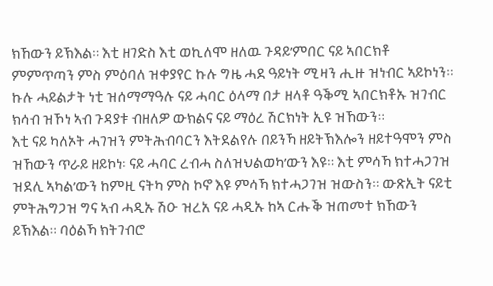ክኸውን ይኽእል። እቲ ዘገድስ እቲ ወኪለሞ ዘለዉ ጉዳይ’ምበር ናይ ኣበርክቶ ምምጥጣን ምስ ምዕባለ ዝቀያየር ኩሉ ግዜ ሓደ ዓይነት ሚዛን ሒዙ ዝነብር ኣይኮነን። ኩሉ ሓይልታት ነቲ ዝሰማማዓሉ ናይ ሓባር ዕላማ በታ ዘላቶ ዓቕሚ ኣበርክቶኡ ዝገብር ክሳብ ዝኾነ ኣብ ጉዳያቱ ብዘለዎ ውክልና ናይ ማዕረ ሽርክነት ኢዩ ዝኸውን።
እቲ ናይ ካለኦት ሓገዝን ምትሕብባርን እትደልየሉ በይንኻ ዘይትኽእሎን ዘይተዓሞን ምስ ዝኸውን ጥራይ ዘይኮነ፡ ናይ ሓባር ረብሓ ስለዝህልወካ’ውን እዩ። እቲ ምሳኻ ክተሓጋገዝ ዝደሊ ኣካል’ውን ከምዚ ናትካ ምስ ኮኖ እዩ ምሳኻ ክተሓጋገዝ ዝውስን። ውጽኢት ናይቲ ምትሕግጋዝ ግና ኣብ ሓዲኡ ሽዑ ዝረአ ናይ ሓዲኡ ከኣ ርሑቕ ዝጠመተ ክኸውን ይኽእል። ባዕልኻ ክትገብሮ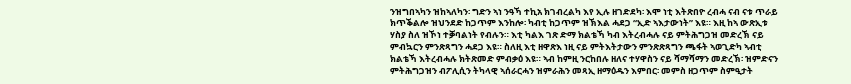ንዝግበኣካን ዝከኣለካን፡ ግድን ኣነ ንዓኻ ተኪአ ክገብረልካ እየ ኢሉ ዘገድደካ፡ እሞ ነቲ እትጽበዮ ረብሓ ናብ ናቱ ጥራይ ክጥቕልሎ ዝህንደድ ከጋጥም እንከሎ፡ ካብቲ ከጋጥም ዝኽእል ሓደጋ “ኢድ ኣእታውነት” እዩ። እዚ ከኣ ውጽኢቱ ሃስያ ስለ ዝኾነ ተቓባልነት የብሉን። እቲ ካልእ ገጽ ድማ ክልቴኻ ካብ እትረብሓሉ ናይ ምትሕግጋዝ መድረኽ ናይ ምብኳርን ምንጽጻግን ሓደጋ እዩ። ስለዚ እቲ ዘዋጽእ ነዚ ናይ ምትእትታውን ምንጽጽጻግን ጫፋት ኣወጊድካ ኣብቲ ክልቴኻ እትረብሓሉ ክትጽመድ ምብቃዕ እዩ። ኣብ ከምዚ ንርከበሉ ዘለና ተሃዋስን ናይ ሻማሻማን መድረኽ፡ ዝምድናን ምትሕግጋዝን ብፖሊሲን ትካላዊ ኣሰራርሓን ዝምራሕን መጻኢ ዘማዕዱን እምበር፡ መምስ ዘጋጥም ስምዒታት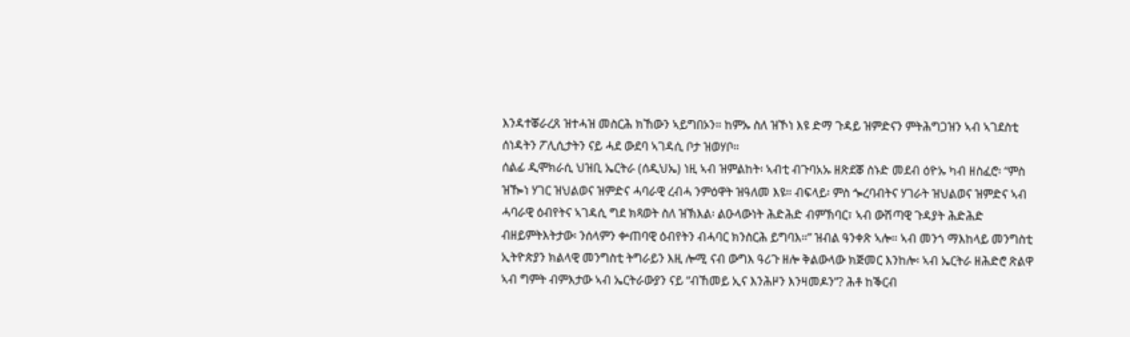እንዳተቖራረጸ ዝተሓዝ መስርሕ ክኸውን ኣይግበኦን። ከምኡ ስለ ዝኾነ እዩ ድማ ጉዳይ ዝምድናን ምትሕግጋዝን ኣብ ኣገደስቲ ሰነዳትን ፖሊሲታትን ናይ ሓደ ውደባ ኣገዳሲ ቦታ ዝወሃቦ።
ሰልፊ ዲሞክራሲ ህዝቢ ኤርትራ (ሰዲህኤ) ነዚ ኣብ ዝምልከት፡ ኣብቲ ብጉባአኡ ዘጽደቖ ስኑድ መደብ ዕዮኡ ካብ ዘስፈሮ፡ “ምስ ዝዀነ ሃገር ዝህልወና ዝምድና ሓባራዊ ረብሓ ንምዕዋት ዝዓለመ እዩ። ብፍላይ፡ ምስ ጐረባብትና ሃገራት ዝህልወና ዝምድና ኣብ ሓባራዊ ዕብየትና ኣገዳሲ ግደ ክጻወት ስለ ዝኽእል፡ ልዑላውነት ሕድሕድ ብምኽባር፣ ኣብ ውሽጣዊ ጉዳያት ሕድሕድ ብዘይምትእትታው፡ ንሰላምን ቍጠባዊ ዕብየትን ብሓባር ክንስርሕ ይግባእ።” ዝብል ዓንቀጽ ኣሎ። ኣብ መንጎ ማእከላይ መንግስቲ ኢትዮጵያን ክልላዊ መንግስቲ ትግራይን እዚ ሎሚ ናብ ውግእ ዓሪጉ ዘሎ ቅልውላው ክጅመር እንከሎ፡ ኣብ ኤርትራ ዘሕድሮ ጽልዋ ኣብ ግምት ብምእታው ኣብ ኤርትራውያን ናይ “ብኸመይ ኢና እንሕዞን እንዛመዶን”? ሕቶ ከቕርብ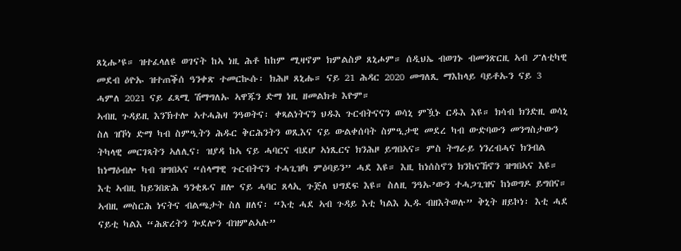ጸኒሑ’ዩ። ዝተፈላለዩ ወገናት ከኣ ነዚ ሕቶ ከከም ሚዛኖም ክምልስዎ ጸኒሖም። ሰዲህኤ ብወገኑ ብመንጽርዚ ኣብ ፖለቲካዊ መደብ ዕዮኡ ዝተጠቕሰ ዓንቀጽ ተመርኲሱ፡ ክሕዞ ጸኒሑ። ናይ 21 ሕዳር 2020 መግለጺ ማእከላይ ባይቶኡን ናይ 3 ሓምለ 2021 ናይ ፈጻሚ ሽማግለኡ ኣዋጁን ድማ ነዚ ዘመልክቱ እዮም።
ኣብዚ ጉዳይዚ እንኽተሎ ኣተሓሕዛ ንዓወትና፡ ቀጻልነትናን ህዱእ ጉርብትናናን ወሳኒ ምዃኑ ርዱእ እዩ። ክሳብ ክንድዚ ወሳኒ ስለ ዝኾነ ድማ ካብ ስምዒትን ሕዱር ቅርሕንትን ወጺእና ናይ ውልቀሰባት ስምዒታዊ መደረ ካብ ውድባውን መንግስታውን ትካላዊ መርገጻትን ኣለሊና፡ ዝያዳ ከኣ ናይ ሓባርና ብደሆ ኣነጺርና ክንሕዞ ይግበኣና። ምስ ትግራይ ነንረብሓና ክንብል ከነማዕብሎ ካብ ዝግበኣና “ሰላማዊ ጉርብትናን ተሓጊዝካ ምዕባይን” ሓደ እዩ። እዚ ከነሰስኖን ክንከናኸኖን ዝግበኣና እዩ። እቲ ኣብዚ ከይንበጽሕ ዓንቂጹና ዘሎ ናይ ሓባር ጸላኢ ጉጅለ ህግደፍ እዩ። ስለዚ ንዓኡ’ውን ተሓጋጊዝና ከነወግዶ ይግበና። ኣብዚ መስርሕ ነናትና ብልጫታት ስለ ዘለና፡ “እቲ ሓደ ኣብ ጉዳይ እቲ ካልእ ኢዱ ብዘእትወሉ” ቅኒት ዘይኮነ፡ እቲ ሓደ ናይቲ ካልእ “ሕጽረትን ጐደሎን ብዝምልኣሉ”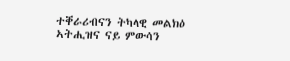ተቐራሪብናን ትካላዊ መልክዕ ኣትሒዝና ናይ ምውሳን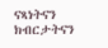ናጻነትናን ክብርታትናን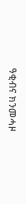ዓቂብና ክንመሓዞ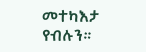መተካእታ የብሉን።